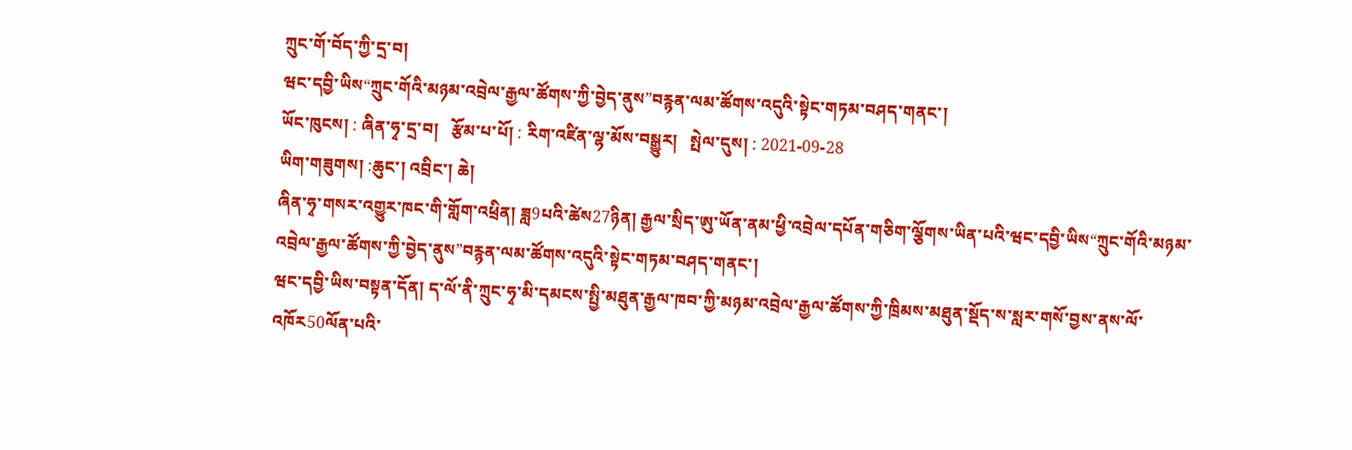ཀྲུང་གོ་བོད་ཀྱི་དྲ་བ།
ཝང་དབྱི་ཡིས“ཀྲུང་གོའི་མཉམ་འབྲེལ་རྒྱལ་ཚོགས་ཀྱི་བྱེད་ནུས”བརྙན་ལམ་ཚོགས་འདུའི་སྟེང་གཏམ་བཤད་གནང་།
ཡོང་ཁུངས། : ཞིན་ཧྭ་དྲ་བ།   རྩོམ་པ་པོ། : རིག་འཛིན་ལྷ་མོས་བསྒྱུར།   སྤེལ་དུས། : 2021-09-28
ཡིག་གཟུགས། :ཆུང་། འབྲིང་། ཆེ།
ཞིན་ཧྭ་གསར་འགྱུར་ཁང་གི་གློག་འཕྲིན། ཟླ9པའི་ཚེས27ཉིན། རྒྱལ་སྲིད་ཨུ་ཡོན་ནམ་ཕྱི་འབྲེལ་དཔོན་གཅིག་ལྕོགས་ཡིན་པའི་ཝང་དབྱི་ཡིས“ཀྲུང་གོའི་མཉམ་འབྲེལ་རྒྱལ་ཚོགས་ཀྱི་བྱེད་ནུས”བརྙན་ལམ་ཚོགས་འདུའི་སྟེང་གཏམ་བཤད་གནང་།
ཝང་དབྱི་ཡིས་བསྟན་དོན། ད་ལོ་ནི་ཀྲུང་ཧྭ་མི་དམངས་སྤྱི་མཐུན་རྒྱལ་ཁབ་ཀྱི་མཉམ་འབྲེལ་རྒྱལ་ཚོགས་ཀྱི་ཁྲིམས་མཐུན་སྡོད་ས་སླར་གསོ་བྱས་ནས་ལོ་འཁོར50ལོན་པའི་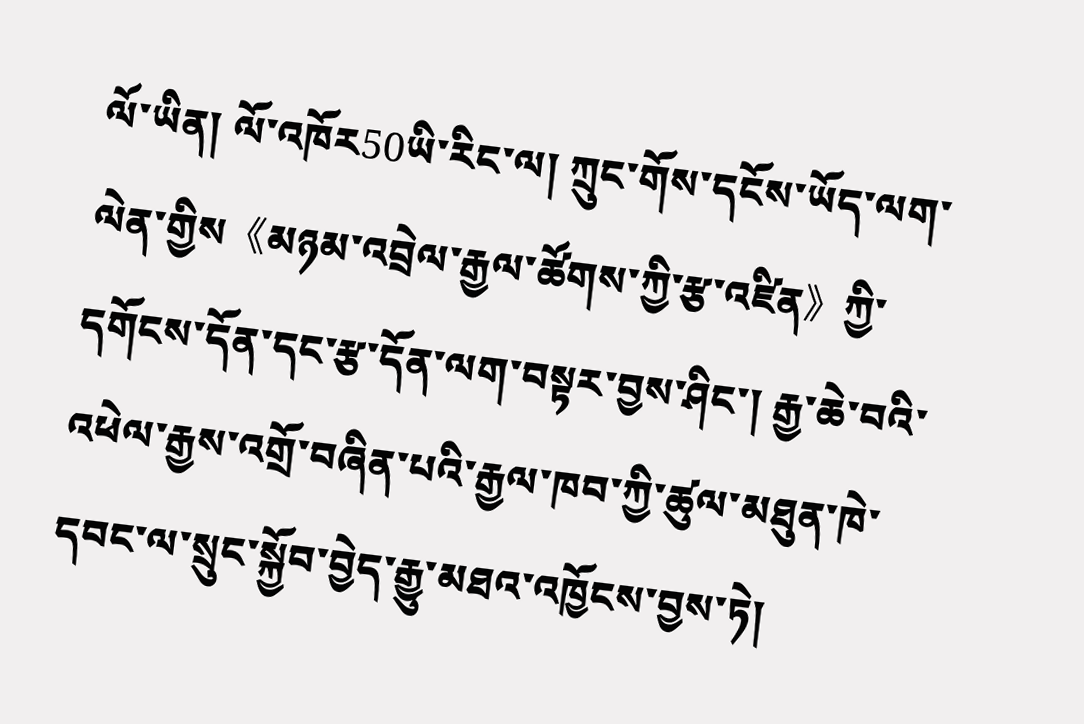ལོ་ཡིན། ལོ་འཁོར50ཡི་རིང་ལ། ཀྲུང་གོས་དངོས་ཡོད་ལག་ལེན་གྱིས《མཉམ་འབྲེལ་རྒྱལ་ཚོགས་ཀྱི་རྩ་འཛིན》ཀྱི་དགོངས་དོན་དང་རྩ་དོན་ལག་བསྟར་བྱས་ཤིང་། རྒྱ་ཆེ་བའི་འཕེལ་རྒྱས་འགྲོ་བཞིན་པའི་རྒྱལ་ཁབ་ཀྱི་ཚུལ་མཐུན་ཁེ་དབང་ལ་སྲུང་སྐྱོབ་བྱེད་རྒྱུ་མཐའ་འཁྱོངས་བྱས་ཏེ།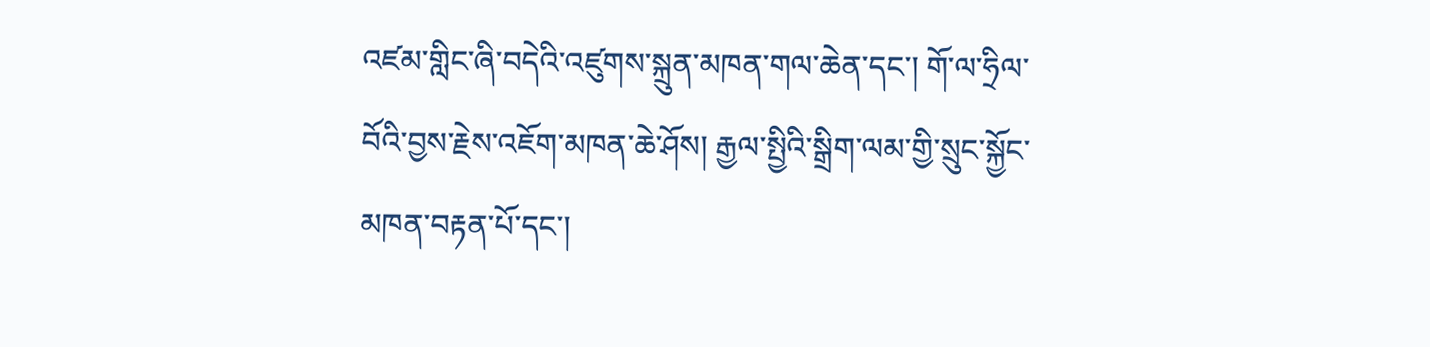འཛམ་གླིང་ཞི་བདེའི་འཛུགས་སྐྲུན་མཁན་གལ་ཆེན་དང་། གོ་ལ་ཧྲིལ་བོའི་བྱས་རྗེས་འཇོག་མཁན་ཆེ་ཤོས། རྒྱལ་སྤྱིའི་སྒྲིག་ལམ་གྱི་སྲུང་སྐྱོང་མཁན་བརྟན་པོ་དང་།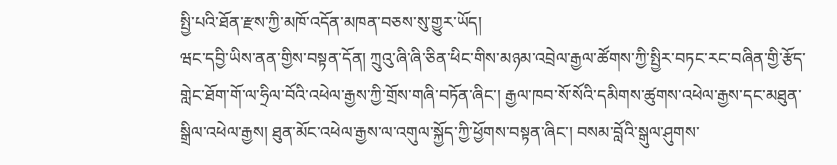སྤྱི་པའི་ཐོན་རྫས་ཀྱི་མཁོ་འདོན་མཁན་བཅས་སུ་གྱུར་ཡོད།
ཝང་དབྱི་ཡིས་ནན་གྱིས་བསྟན་དོན། ཀྲུའུ་ཞི་ཞི་ཅིན་ཕིང་གིས་མཉམ་འབྲེལ་རྒྱལ་ཚོགས་ཀྱི་སྤྱིར་བཏང་རང་བཞིན་གྱི་རྩོད་གླེང་ཐོག་གོ་ལ་ཧྲིལ་བོའི་འཕེལ་རྒྱས་ཀྱི་གྲོས་གཞི་བཏོན་ཞིང་། རྒྱལ་ཁབ་སོ་སོའི་དམིགས་ཚུགས་འཕེལ་རྒྱས་དང་མཐུན་སྒྲིལ་འཕེལ་རྒྱས། ཐུན་མོང་འཕེལ་རྒྱས་ལ་འགུལ་སྐྱོད་ཀྱི་ཕྱོགས་བསྟན་ཞིང་། བསམ་བློའི་སྒུལ་ཤུགས་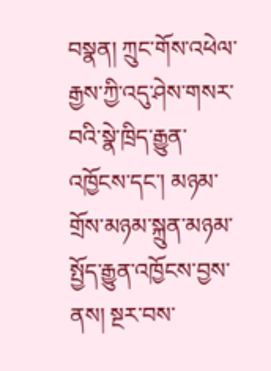བསྣན། ཀྲུང་གོས་འཕེལ་རྒྱས་ཀྱི་འདུ་ཤེས་གསར་བའི་སྣེ་ཁྲིད་རྒྱུན་འཁྱོངས་དང་། མཉམ་གྲོས་མཉམ་སྐྲུན་མཉམ་སྤྱོད་རྒྱུན་འཁྱོངས་བྱས་ནས། སྔར་བས་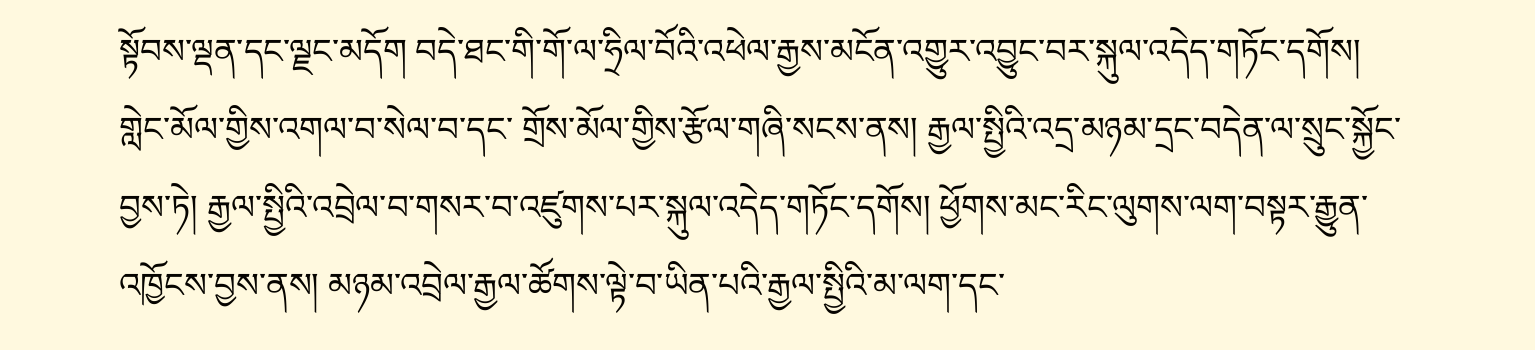སྟོབས་ལྡན་དང་ལྗང་མདོག བདེ་ཐང་གི་གོ་ལ་ཧྲིལ་བོའི་འཕེལ་རྒྱས་མངོན་འགྱུར་འབྱུང་བར་སྐུལ་འདེད་གཏོང་དགོས། གླེང་མོལ་གྱིས་འགལ་བ་སེལ་བ་དང་ གྲོས་མོལ་གྱིས་རྩོལ་གཞི་སངས་ནས། རྒྱལ་སྤྱིའི་འདྲ་མཉམ་དྲང་བདེན་ལ་སྲུང་སྐྱོང་བྱས་ཏེ། རྒྱལ་སྤྱིའི་འབྲེལ་བ་གསར་བ་འཛུགས་པར་སྐུལ་འདེད་གཏོང་དགོས། ཕྱོགས་མང་རིང་ལུགས་ལག་བསྟར་རྒྱུན་འཁྱོངས་བྱས་ནས། མཉམ་འབྲེལ་རྒྱལ་ཚོགས་ལྟེ་བ་ཡིན་པའི་རྒྱལ་སྤྱིའི་མ་ལག་དང་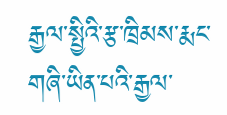རྒྱལ་སྤྱིའི་རྩ་ཁྲིམས་རྨང་གཞི་ཡིན་པའི་རྒྱལ་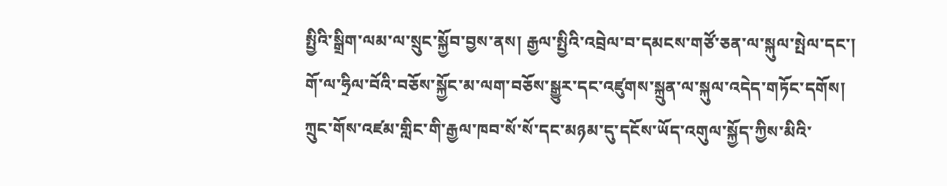སྤྱིའི་སྒྲིག་ལམ་ལ་སྲུང་སྐྱོབ་བྱས་ནས། རྒྱལ་སྤྱིའི་འབྲེལ་བ་དམངས་གཙོ་ཅན་ལ་སྐུལ་སྤེལ་དང་། གོ་ལ་ཧྲིལ་བོའི་བཅོས་སྐྱོང་མ་ལག་བཅོས་སྒྱུར་དང་འཛུགས་སྐྲུན་ལ་སྐུལ་འདེད་གཏོང་དགོས། ཀྲུང་གོས་འཛམ་གླིང་གི་རྒྱལ་ཁབ་སོ་སོ་དང་མཉམ་དུ་དངོས་ཡོད་འགུལ་སྐྱོད་ཀྱིས་མིའི་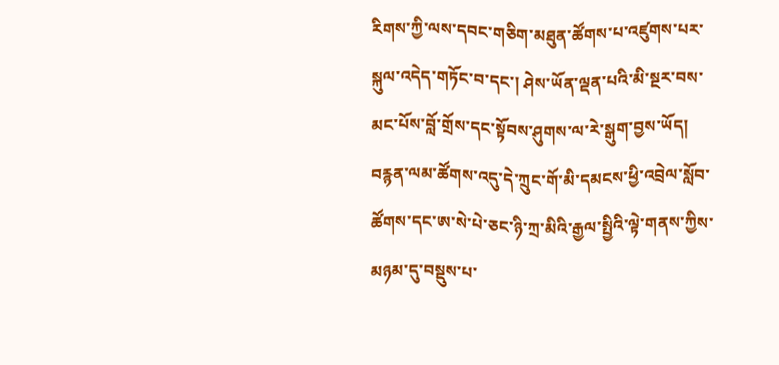རིགས་ཀྱི་ལས་དབང་གཅིག་མཐུན་ཚོགས་པ་འཛུགས་པར་སྐུལ་འདེད་གཏོང་བ་དང་། ཤེས་ཡོན་ལྡན་པའི་མི་སྔར་བས་མང་པོས་བློ་གྲོས་དང་སྟོབས་ཤུགས་ལ་རེ་སྒུག་བྱས་ཡོད།
བརྙན་ལམ་ཚོགས་འདུ་དེ་ཀྲུང་གོ་མི་དམངས་ཕྱི་འབྲེལ་སློབ་ཚོགས་དང་ཨ་སེ་པེ་ཅང་ཉི་ཀྲ་མིའི་རྒྱལ་སྤྱིའི་ལྟེ་གནས་ཀྱིས་མཉམ་དུ་བསྡུས་པ་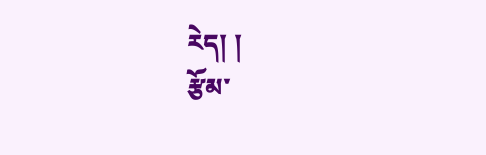རེད། །
རྩོམ་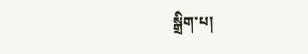སྒྲིག་པ།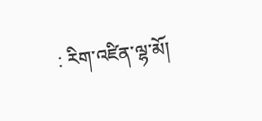: རིག་འཛིན་ལྷ་མོ།